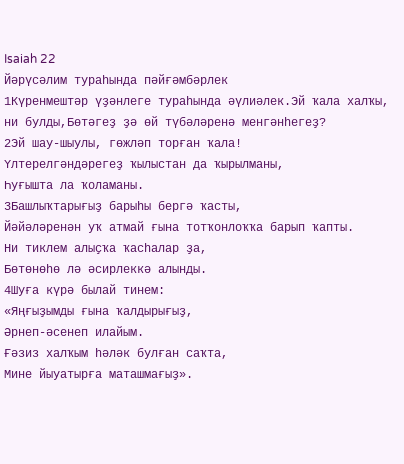Isaiah 22
Йәрүсәлим тураһында пәйғәмбәрлек
1Күренмештәр үҙәнлеге тураһында әүлиәлек.Эй ҡала халҡы, ни булды,Бөтәгеҙ ҙә өй түбәләренә менгәнһегеҙ?
2Эй шау-шыулы, гөжләп торған ҡала!
Үлтерелгәндәрегеҙ ҡылыстан да ҡырылманы,
Һуғышта ла ҡоламаны.
3Башлыҡтарығыҙ барыһы бергә ҡасты,
Йәйәләренән уҡ атмай ғына тотҡонлоҡҡа барып ҡапты.
Ни тиклем алыҫҡа ҡасһалар ҙа,
Бөтөнөһө лә әсирлеккә алынды.
4Шуға күрә былай тинем:
«Яңғыҙымды ғына ҡалдырығыҙ,
Әрнеп-әсенеп илайым.
Ғәзиз халҡым һәләк булған саҡта,
Мине йыуатырға маташмағыҙ».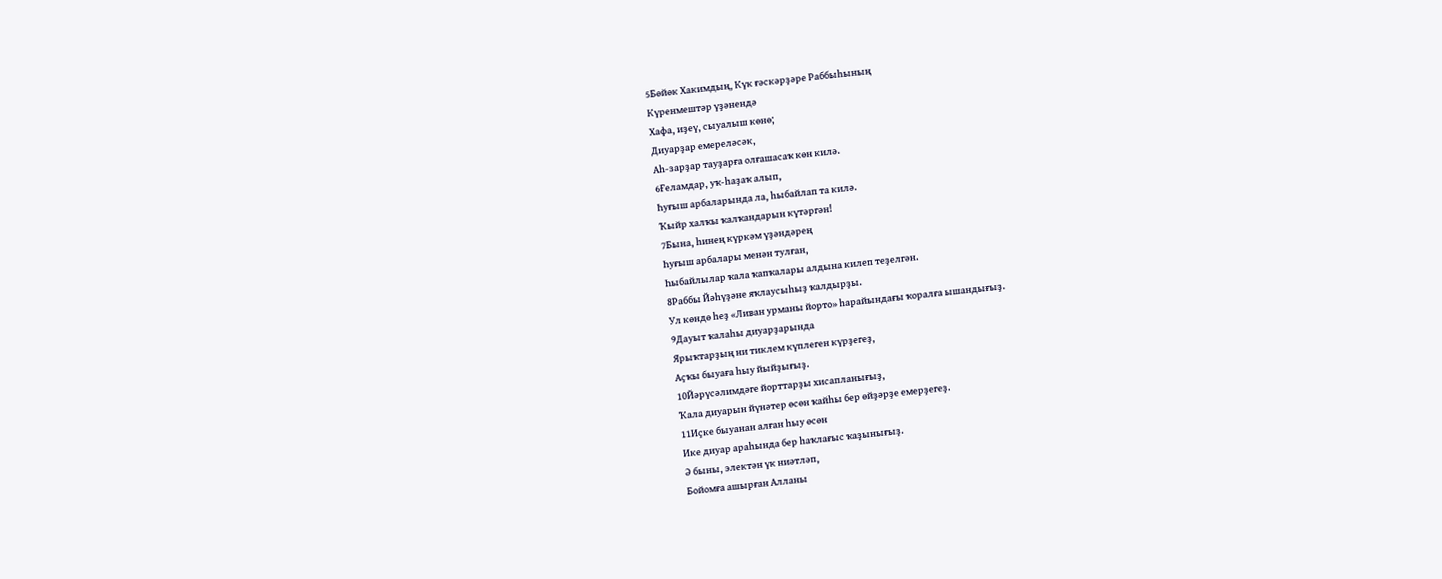5Бөйөк Хакимдың, Күк ғәскәрҙәре Раббыһының
Күренмештәр үҙәнендә
Хафа, иҙеү, сыуалыш көнө;
Диуарҙар емереләсәк,
Аһ-зарҙар тауҙарға олғашасаҡ көн килә.
6Ғеламдар, уҡ-һаҙаҡ алып,
Һуғыш арбаларында ла, һыбайлап та килә.
Ҡыйр халҡы ҡалҡандарын күтәргән!
7Бына, һинең күркәм үҙәндәрең
Һуғыш арбалары менән тулған,
Һыбайлылар ҡала ҡапҡалары алдына килеп теҙелгән.
8Раббы Йәһүҙәне яҡлаусыһыҙ ҡалдырҙы.
Ул көндө һеҙ «Ливан урманы йорто» һарайындағы ҡоралға ышандығыҙ.
9Дауыт ҡалаһы диуарҙарында
Ярыҡтарҙың ни тиклем күплеген күрҙегеҙ,
Аҫҡы быуаға һыу йыйҙығыҙ.
10Йәрүсәлимдәге йорттарҙы хисапланығыҙ,
Ҡала диуарын йүнәтер өсөн ҡайһы бер өйҙәрҙе емерҙегеҙ.
11Иҫке быуанан алған һыу өсөн
Ике диуар араһында бер һаҡлағыс ҡаҙынығыҙ.
Ә быны, электән үк ниәтләп,
Бойомға ашырған Алланы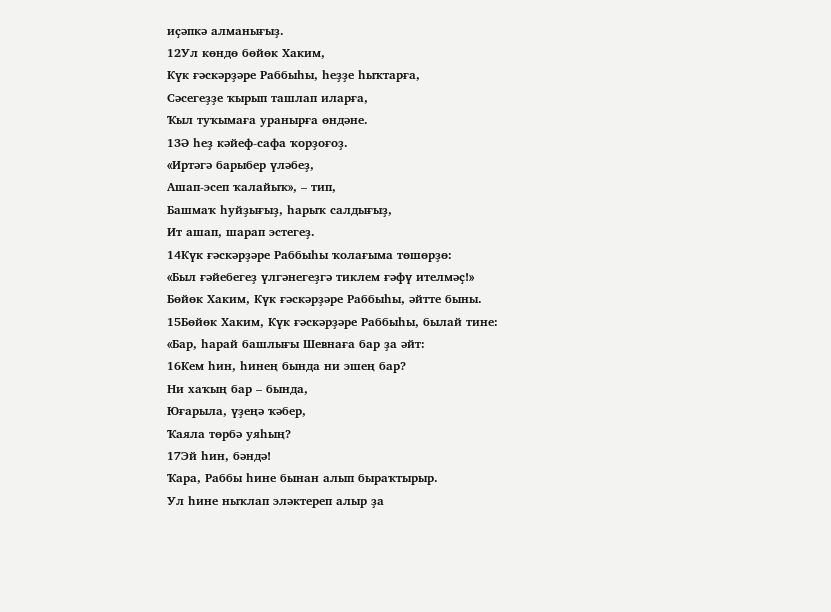иҫәпкә алманығыҙ.
12Ул көндө бөйөк Хаким,
Күк ғәскәрҙәре Раббыһы, һеҙҙе һыҡтарға,
Сәсегеҙҙе ҡырып ташлап иларға,
Ҡыл туҡымаға уранырға өндәне.
13Ә һеҙ кәйеф-сафа ҡорҙоғоҙ.
«Иртәгә барыбер үләбеҙ,
Ашап-эсеп ҡалайыҡ», – тип,
Башмаҡ һуйҙығыҙ, һарыҡ салдығыҙ,
Ит ашап, шарап эстегеҙ.
14Күк ғәскәрҙәре Раббыһы ҡолағыма төшөрҙө:
«Был ғәйебегеҙ үлгәнегеҙгә тиклем ғәфү ителмәҫ!»
Бөйөк Хаким, Күк ғәскәрҙәре Раббыһы, әйтте быны.
15Бөйөк Хаким, Күк ғәскәрҙәре Раббыһы, былай тине:
«Бар, һарай башлығы Шевнаға бар ҙа әйт:
16Кем һин, һинең бында ни эшең бар?
Ни хаҡың бар – бында,
Юғарыла, үҙеңә ҡәбер,
Ҡаяла төрбә уяһың?
17Эй һин, бәндә!
Ҡара, Раббы һине бынан алып быраҡтырыр.
Ул һине ныҡлап эләктереп алыр ҙа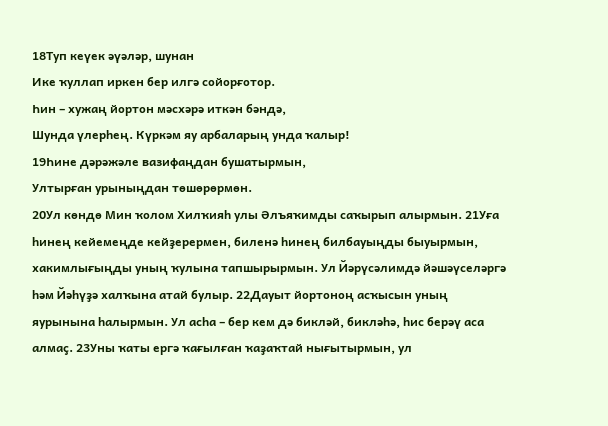18Туп кеүек әүәләр, шунан
Ике ҡуллап иркен бер илгә сойорғотор.
Һин – хужаң йортон мәсхәрә иткән бәндә,
Шунда үлерһең. Күркәм яу арбаларың унда ҡалыр!
19Һине дәрәжәле вазифаңдан бушатырмын,
Ултырған урыныңдан төшөрөрмөн.
20Ул көндө Мин ҡолом Хилҡияһ улы Әлъяҡимды саҡырып алырмын. 21Уға һинең кейемеңде кейҙерермен, биленә һинең билбауыңды быуырмын, хакимлығыңды уның ҡулына тапшырырмын. Ул Йәрүсәлимдә йәшәүселәргә һәм Йәһүҙә халҡына атай булыр. 22Дауыт йортоноң асҡысын уның яурынына һалырмын. Ул асһа – бер кем дә бикләй, бикләһә, һис берәү аса алмаҫ. 23Уны ҡаты ергә ҡағылған ҡаҙаҡтай нығытырмын, ул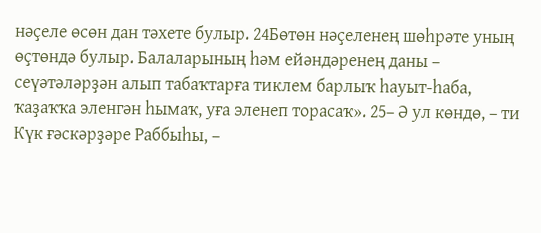нәҫеле өсөн дан тәхете булыр. 24Бөтөн нәҫеленең шөһрәте уның өҫтөндә булыр. Балаларының һәм ейәндәренең даны – сеүәтәләрҙән алып табаҡтарға тиклем барлыҡ һауыт-һаба, ҡаҙаҡҡа эленгән һымаҡ, уға эленеп торасаҡ». 25– Ә ул көндө, – ти Күк ғәскәрҙәре Раббыһы, –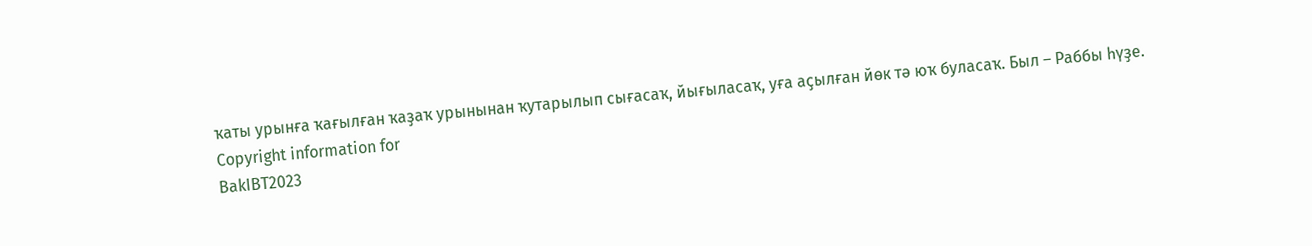ҡаты урынға ҡағылған ҡаҙаҡ урынынан ҡутарылып сығасаҡ, йығыласаҡ, уға аҫылған йөк тә юҡ буласаҡ. Был – Раббы һүҙе.
Copyright information for
BakIBT2023